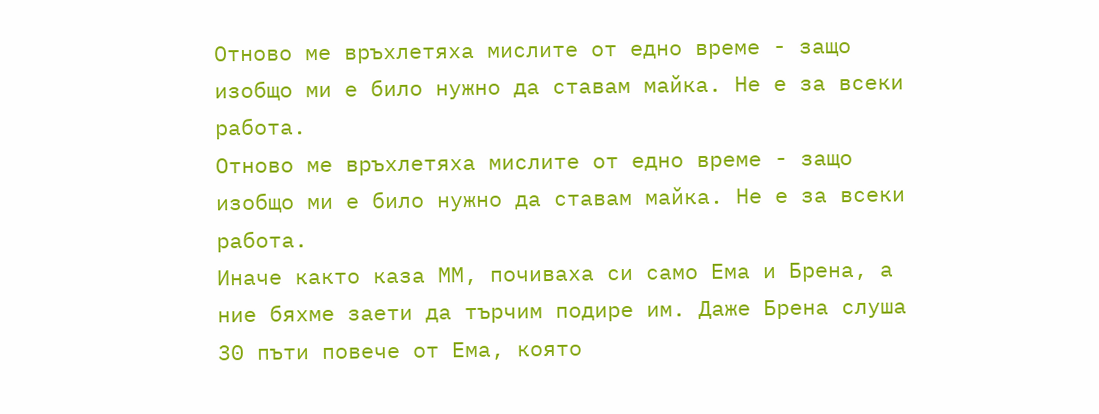Отново ме връхлетяха мислите от едно време - защо изобщо ми е било нужно да ставам майка. Не е за всеки работа.
Отново ме връхлетяха мислите от едно време - защо изобщо ми е било нужно да ставам майка. Не е за всеки работа.
Иначе както каза ММ, почиваха си само Ема и Брена, а ние бяхме заети да търчим подире им. Даже Брена слуша 30 пъти повече от Ема, която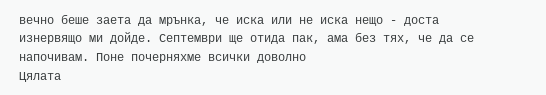вечно беше заета да мрънка, че иска или не иска нещо - доста изнервящо ми дойде. Септември ще отида пак, ама без тях, че да се напочивам. Поне почерняхме всички доволно
Цялата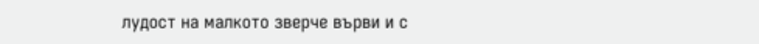лудост на малкото зверче върви и с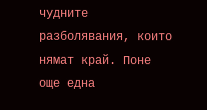чудните разболявания, които нямат край. Поне още една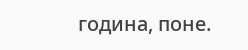година, поне.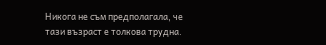Никога не съм предполагала, че тази възраст е толкова трудна.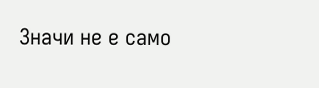Значи не е само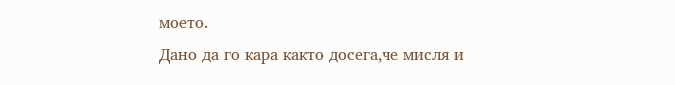моето.
Дано да го кара както досега,че мисля и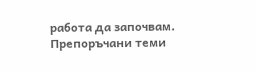работа да започвам. Препоръчани теми